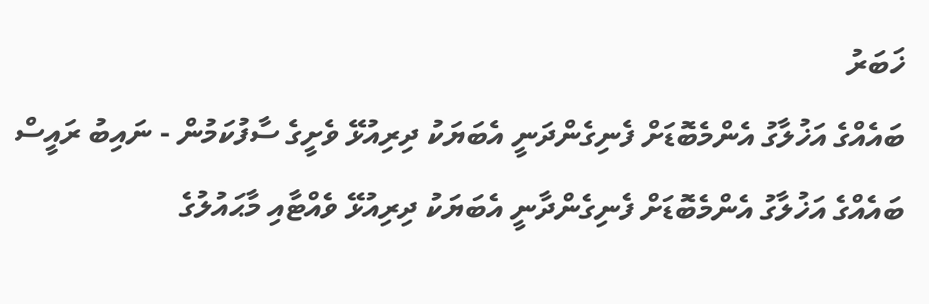ޚަބަރު
ބައެއްގެ އަޚުލާގު އެންމެބޮޑަށް ފެނިގެންދަނީ އެބަޔަކު ދިރިއުޅޭ ވެށީގެ ސާފުކަމުން - ނައިބު ރައީސް
ބައެއްގެ އަޚުލާގު އެންމެބޮޑަށް ފެނިގެންދާނީ އެބަޔަކު ދިރިއުޅޭ ވެއްޓާއި މާޙައުލުގެ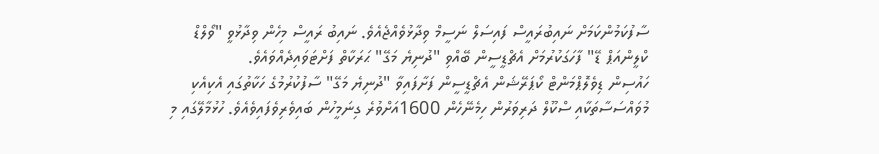ސާފުކަމުންކަމަށް ނައިބުރައީސް ފައިސަލް ނަސީމް ވިދާޅުވެއްޖެއެވެ. ނައިބު ރައީސް މިހެން ވިދާޅުވީ "ވޯލްޑް ކްލީންއަޕް ޑޭ" ފާހަގަކުރުމަށް އެޗްޑީސީން ބޭއްވި "ދުނިޔެ މަގޭ" ޙަރަކާތް ފަށްޓަވައިދެއްވައެވެ.
ހައުސިން ޑިވެލޮޕްމަންޓް ކޯޕަރޭޝަން އެޗްޑީސީން ފަށާފައިވާ "ދުނިޔެ މަގޭ" ސާފުކުރުމުގެ ހަކާތުގައި އެކިއެކި މުވައްސަސާތަކާއި ސްކޫލް ދަރިވަރުން ހިމެނޭހެން 1600އަށްވުރެ ގިނަމީހުން ބައިވެރިވެފައިވެއެވެ. ހުޅުމާލޭގައި މި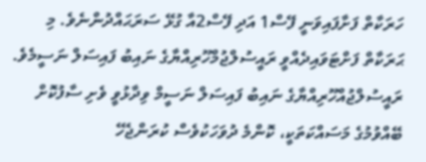ހަރަކާތް ފަށާފައިވަނީ ފޭސް1 އަދި ފޭސް2އާ ގުޅޭ ސަރަޙައްދުންނެވެ. މި ޙަރަކާތް ފަށްޓަވައިދެއްވީ ރައީސުލްޖުމްހޫރިއްޔާގެ ނައިބު ފައިސަލް ނަސީމެވެ.
ރައީސުލްޖުއްހޫރިއްޔާގެ ނައިބު ފައިސަލް ނަސީމް ވިދާޅުވީ ވެށި ސާފުކޮށް ބޭއްވުމުގެ މަސައްކަތަކީ، ކޮންމެ ދުވަހަކުވެސް ކުރަންޖެހޭ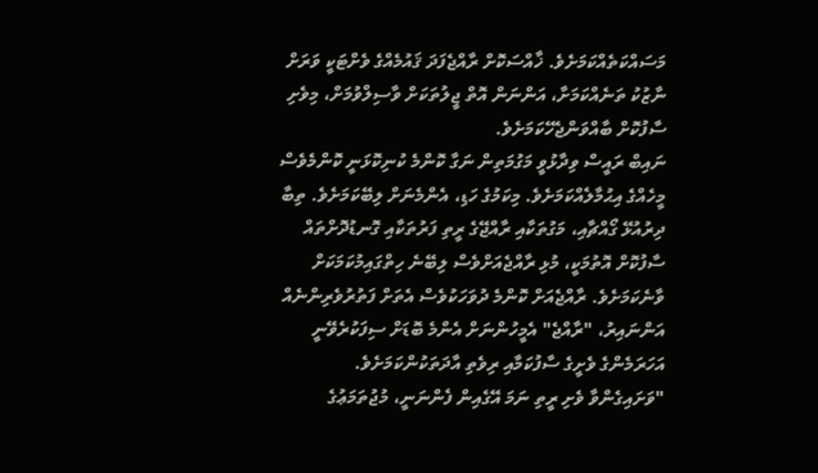މަސައްކަތެއްކަމަށެވެ. ޚާއްސަކޮށް ރާއްޖެފަދަ ޤައުމެއްގެ ވެށްޓަކީ ވަރަށް ނާޒުކު ތަނެއްކަމަށާ، އަންނަން އޮތް ޖީލުތަކަށް ވާސިލްވުމަށް، މިވެށި ސާފުކޮށް ބާއްވަންޖެހޭކަމަށެވެ.
ނައިބް ރައީސް ވިދާޅުވީ މަގުމަތިން ނަގާ ކޮންމެ ކުނިކޮޅަނީ ކޮންމެވެސް މީހެއްގެ އިޙުމާލެއްކަމަށެވެ. މިކަމުގެ ހަޑި، އެންމެނަށް ލިބޭކަމަށެވެ. ތިބާ ދިރުއުޅޭ ގޯއްޗާއި، މަގުތަކާއި ރާއްޖޭގެ ރީތި ފަރުތަކާއި ގޮނޑުދޮށްތައް ސާފުކޮށް އޮތުމަކީ، މުޅި ރާއްޖެއަށްވެސް ލިބޭނެ ހިތްގައިމުކަމަކަށް ވާނެކަމަށެވެ. ރާއްޖެއަށް ކޮންމެ ދުވަހަކުވެސް އެތަށް ފަތުރުވެރިންނެއް އަންނައިރު، "ރާއްޖެ" އެމީހުންނަށް އެންމެ ބޮޑަށް ސިފަކުރެވޭނީ އަހަރަމެންގެ ވެށީގެ ސާފުކަމާއި ރިވެތި އާދަތަކުންކަމަށެވެ.
"ވަށައިގެންވާ ވެށި ރީތި ނަމަ އޭގެއިން ފެންނަނީ، މުޖުތަމަޢުގެ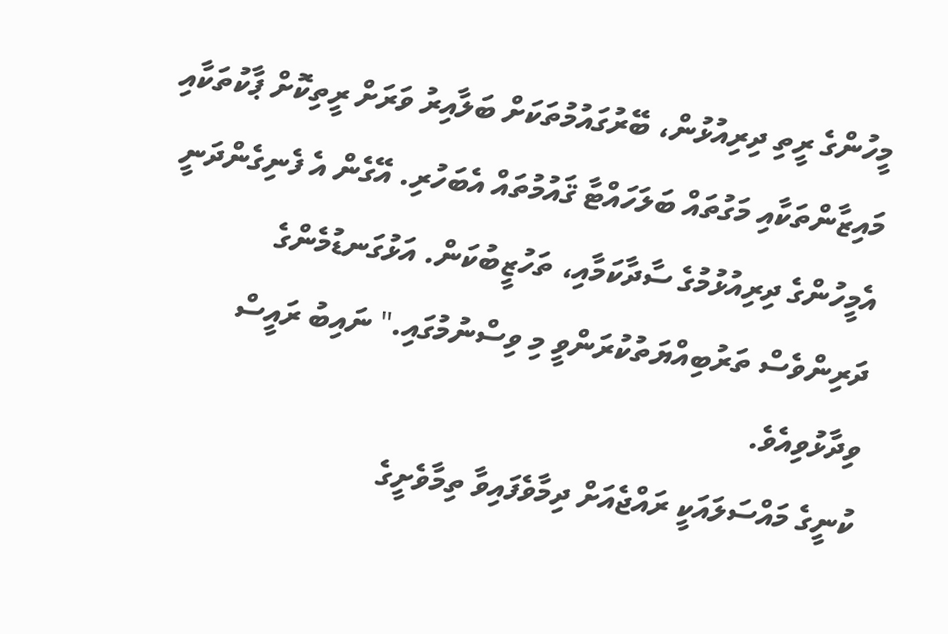މީހުންގެ ރީތި ދިރިއުޅުން، ބޭރުގައުމުތަކަށް ބަލާއިރު ވަރަށް ރީތިކޮށް ޕާކުތަކާއި މައިޒާންތަކާއި މަގުތައް ބަލަހައްޓާ ޤައުމުތައް އެބަހުރި. އޭގެން އެ ފެނިގެންދަނީ އެމީހުންގެ ދިރިއުޅުމުގެ ސާދާކަމާއި، ތަހުޒީބުކަން. އަޅުގަނޑުމެންގެ ދަރިންވެސް ތަރުބިއްޔަތުކުރަންވީ މި ވިސްނުމުގައި." ނައިބު ރައީސް ވިދާޅުވިއެވެ.
ކުނީގެ މައްސަލައަކީ ރައްޖެއަށް ދިމާވެފައިވާ ތިމާވެށީގެ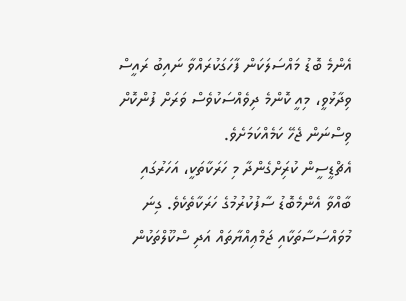އެންމެ ބޮޑު މައްސަލަކަން ފާހަގަކުރައްވާ ނައިބު ރައީސް ވިދާޅުވީ، މިއީ ކޮންމެ ދިވެއްސަކުވެސް ވަރަށް ފުންކޮށް ވިސްނަން ޖެހޭ ކަމެއްކަމަށެވެ.
އެޗްޑީސީން ކުރިަށްގެންދާ މި ހަރަކާތަކީ، އަހަރުގައި ބާއްވާ އެންމެބޮޑު ސާފުކުރުމުގެ ހަރަކާތެކެވެ. ގިނަ މުވައްސަސާތަކާއި ޖަމްޢިއްޔާތައް އަދި ސްކޫލްތަކުން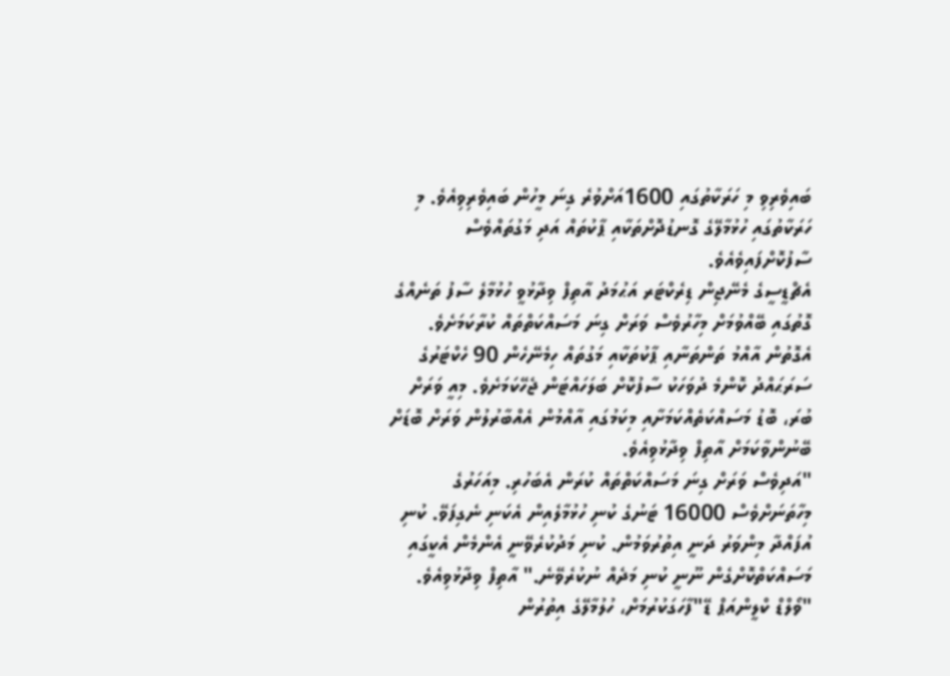ބައިވެރިވި މި ހަރަކާތުގައި 1600އަށްވުރެ ގިނަ މީހުން ބައިވެރިވިއެވެ. މި ހަރަކާތުގައި ހުޅުމާލޭގެ ގޮނޑުދޮށްތަކާއި ޕާކުތައް އަދި މަގުތައްވެސް ސާފުކޮށްފައިވެއެވެ.
އެޗްޑީސީގެ މެނޭޖިން ޑިރެކްޓަރ އަޙުމަދު އާތިފް ވިދާޅުވީ ހުޅުމާލެ ސާފު ތަނެއްގެ ގޮތުގައި ބޭއްވުމަށް މިހާރުވެސް ވަރަށް ގިނަ މަސައްކަތްތައް ކުރާކަމަށެވެ. އެގޮތުން އާއްމު ތަންތަނާއި ޕާކުތަކާއި މަގުތައް ހިމެނޭހެން 90 ހެކްޓަރުގެ ސަރަޙައްދު ކޮންމެ ދުވަހަކު ސާފުކޮށް ބަލަހައްޓަން ޖެހޭކަމަށެވެ. މިއީ ވަރަށް ބުރަ، ބޮޑު މަސައްކަތެއްކަމަށާއި މިކަމުގައި އާއްމުން އެއްބާރުލުން ވަރަށް ބޮޑަށް ބޭނުންވާކަމަށް އާތިފް ވިދާޅުވިއެވެ.
"އަދިވެސް ވަރަށް ގިނަ މަސައްކަތްތައް ކުރަން އެބަހުރި. މިއަހަރުގެ މިހާތަނަށްވެސް 16000 ޓަނުގެ ކުނި ހުޅުމާލެއިން އެކަނި ނެގިފަވޭ. ކުނި އުފައްދާ މިންވަރު ދަނީ އިތުރުވަމުން. ކުނި މަދުކުރެވޭނީ އެންމެން އެކީގައި މަސައްކަތްކޮށްގެން ނޫނީ ކުނި މަދެއް ނުކުރެވޭނެ." އާތިފް ވިދާޅުވިއެވެ.
"ވޯލްޑް ކްލީންއަޕް ޑޭ"ފާހަގަކުރުމަށް، ހުލުމާލޭގެ އިތުރުން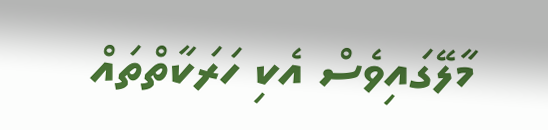މާލޭގައިވެސް އެކި ހަރަކާތްތައް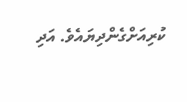ކުރިއަށްގެންދިޔައެވެ. އަދި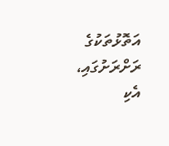އަތޮޅުތަކުގެ ރަށްރަށުގައި، އެކި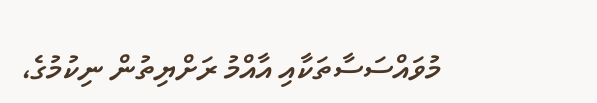މުވައްސަސާތަކާއި އާއްމު ރަށްޔިތުން ނިކުމުގެ،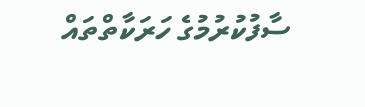ސާފުކުރުމުގެ ހަރަކާތްތައް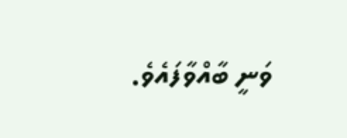ވަނީ ބާއްވާފައެވެ.